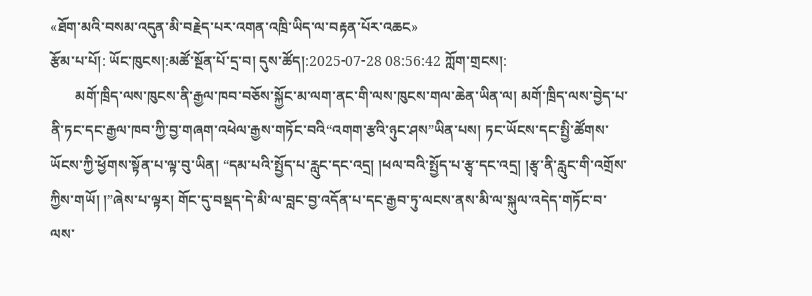«ཐོག་མའི་བསམ་འདུན་མི་བརྗེད་པར་འགན་འཁྲི་ཡིད་ལ་བརྟན་པོར་འཆང»
རྩོམ་པ་པོ།: ཡོང་ཁུངས།:མཚོ་སྔོན་པོ་དྲ་བ། དུས་ཚོད།:2025-07-28 08:56:42 ཀློག་གྲངས།:
       མགོ་ཁྲིད་ལས་ཁུངས་ནི་རྒྱལ་ཁབ་བཅོས་སྐྱོང་མ་ལག་ནང་གི་ལས་ཁུངས་གལ་ཆེན་ཡིན་ལ། མགོ་ཁྲིད་ལས་བྱེད་པ་ནི་ཏང་དང་རྒྱལ་ཁབ་ཀྱི་བྱ་གཞག་འཕེལ་རྒྱས་གཏོང་བའི“འགག་རྩའི་ཉུང་ཤས”ཡིན་པས། ཏང་ཡོངས་དང་སྤྱི་ཚོགས་ཡོངས་ཀྱི་ཕྱོགས་སྟོན་པ་ལྟ་བུ་ཡིན། “དམ་པའི་སྤྱོད་པ་རླུང་དང་འདྲ། །ཕལ་བའི་སྤྱོད་པ་རྩྭ་དང་འདྲ། །རྩྭ་ནི་རླུང་གི་འགྲོས་ཀྱིས་གཡོ། །”ཞེས་པ་ལྟར། གོང་དུ་བསྡད་དེ་མི་ལ་བླང་བྱ་འདོན་པ་དང་རྒྱབ་ཏུ་ལངས་ནས་མི་ལ་སྐུལ་འདེད་གཏོང་བ་ལས་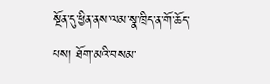སྔོན་དུ་ཕྱིན་ནས་ལམ་སྣ་ཁྲིད་ན་གོ་ཆོད་པས། ཐོག་མའི་བསམ་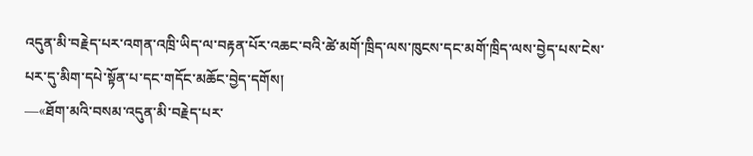འདུན་མི་བརྗེད་པར་འགན་འཁྲི་ཡིད་ལ་བརྟན་པོར་འཆང་བའི་ཚེ་མགོ་ཁྲིད་ལས་ཁུངས་དང་མགོ་ཁྲིད་ལས་བྱེད་པས་ངེས་པར་དུ་མིག་དཔེ་སྟོན་པ་དང་གདོང་མཆོང་བྱེད་དགོས།
—«ཐོག་མའི་བསམ་འདུན་མི་བརྗེད་པར་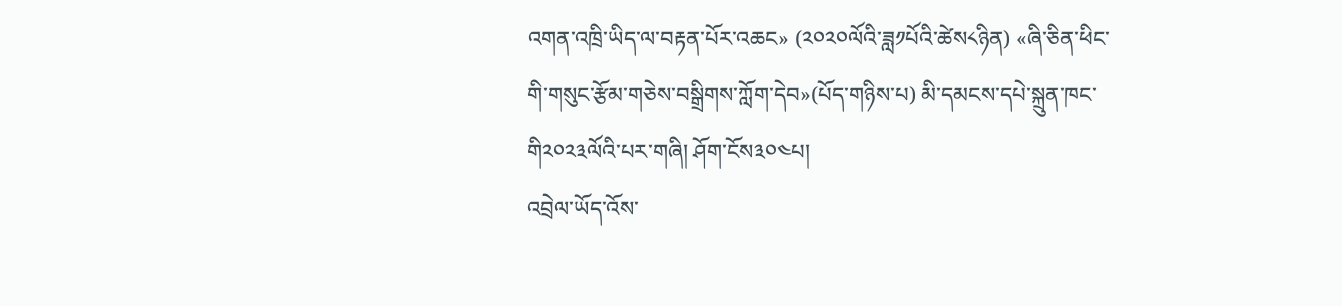འགན་འཁྲི་ཡིད་ལ་བརྟན་པོར་འཆང» (༢༠༢༠ལོའི་ཟླ༡པོའི་ཚེས༨ཉིན) «ཞི་ཅིན་ཕིང་གི་གསུང་རྩོམ་གཅེས་བསྒྲིགས་ཀློག་དེབ»(པོད་གཉིས་པ) མི་དམངས་དཔེ་སྐྲུན་ཁང་གི༢༠༢༣ལོའི་པར་གཞི། ཤོག་ངོས༣༠༤པ།
འབྲེལ་ཡོད་འོས་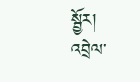སྦྱོར།
འབྲེལ་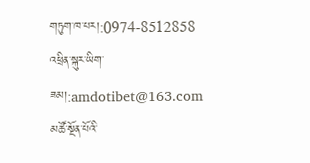གཏུག་ཁ་པར།:0974-8512858
འཕྲིན་སྐུར་ཡིག་ཟམ།:amdotibet@163.com
མཚོ་སྔོན་པོའི་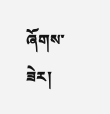ཞོགས་ཟེར།